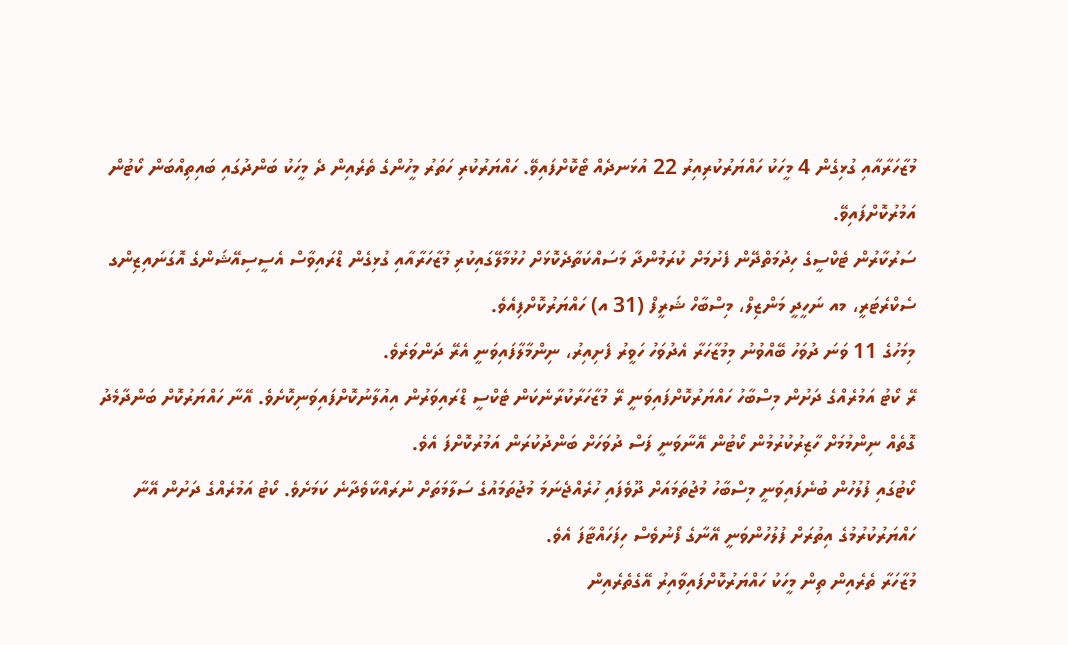މުޒާހަރާއާއި ގުޅިގެން 4 މީހަކު ހައްޔަރުކުރިއިރު 22 އުޅަނދެއް ޓޯކޮށްފައިވޭ. ހައްޔަރުކުރި ހަތަރު މީހުންގެ ތެރެއިން ދެ މީހަކު ބަންދުގައި ބައިތިއްބަން ކޯޓުން އަމުރުކޮށްފައިވޭ.
ސަރުކާރުން ޓެކްސީގެ ހިދުމަތްދޭން ފެށުމަށް ކުރަމުންދާ މަސައްކަތާދެކޮޅަށް ހުޅުމާލޭގައިކުރި މުޒާހަރާއާއި ގުޅިގެން ޑްރައިވާސް އެސީސިއޭޝަންގެ އޮގަނައިޒިންގ ސެކްރެޓަރީ، މއ ނަހީދީ މަންޒިލް، މިސްބާހް ޝަރީފް (31 އ) ހައްޔަރުކޮށްފިއެވެ.
މިމަހުގެ 11 ވަނަ ދުވަހު ބޭއްވުނު މިމުޒާހަރާ އެދުވަހު ހަވީރު ފެށިއިރު، ނިންމާލާފައިވަނީ އެރޭ ދަންވަރެވެ.
ރޭ ކޯޓު އަމުރެއްގެ ދަށުން މިސްބާހު ހައްޔަރުކޮށްފައިވަނީ ރޭ މުޒާހަރާކުރާނެކަން ޓެކްސީ ޑްރައިވަރުން އިއުލާނުކޮށްފައިވަނިކޮށެވެ. އޭނާ ހައްޔަރުކޮށް ބަންދާމެދު ގޮތެއް ނިންމުމަށް ހާޒިރުކުރުމުން ކޯޓުން އޭނާވަނީ ފަސް ދުވަހަށް ބަންދުކުރަން އަމުރުކޮށްފަ އެވެ.
ކޯޓުގައި ފުލުހުން ބުނެފައިވަނީ މިސްބާހު މުޖުތަމައަށް ދޫވެފައި ހުރެއްޖެނަމަ މުޖުތަމައުގެ ސަލާމަތަށް ނުރައްކާވެދާނެ ކަމަށެވެ. ކޯޓު އަމުރެއްގެ ދަށުން އޭނާ ހައްޔަރުކުރުމުގެ އިތުރަށް ފުލުހުންވަނީ އޭނާގެ ފޯނުވެސް ހިފަހައްޓާފަ އެވެ.
މުޒާހަރާ ތެރެއިން ތިން މީހަކު ހައްޔަރުކޮށްފައިވާއިރު އޭގެތެރެއިން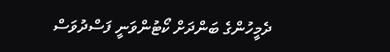ދެމީހުންގެ ބަންދަށް ކޯޓުންވަނީ ފަސްދުވަސް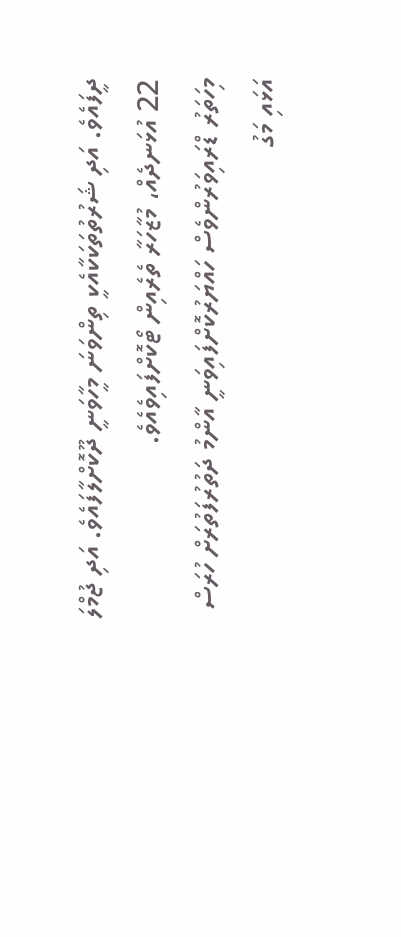ދީފައެވެ. އަދި ޝަރުތުތަކަކާއެކީ ތިންވަނަ މީހާވަނީ ދޫކޮށްލާފައެވެ. އަދި ޖުމްލަ 22 އުޅަނދެއް، މުޒާހަރާ ތެރެއިން ޓޯކޮށްފައިވެއެވެ.
މިހަތަރު ޑްރައިވަރުންވެސް ހައްޔަރުކޮށްފައިވަނީ އާންމު ދަތުރުފަތުރަށް ހުރަސް އަޅައި މަގު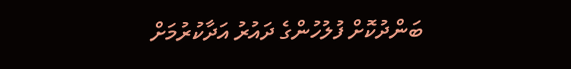ބަންދުކޮށް ފުލުހުންގެ ދައުރު އަދާކުރުމަށް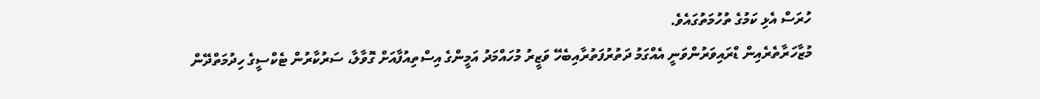ހުރަސް އެޅި ކަމުގެ ތުހުމަތުގައެވެ.
މުޒާހަރާތެރެއިން ޑްރައިވަރުންވަނީ އެއްގަމު ދަތުރުފަތުރާއިބެހޭ ވަޒީރު މުހައްމަދު އަމީންގެ އިސްތިއުފާއަށް ގޮވާލާ، ސަރުކާރުން ޓެކްސީގެ ހިދުމަތްދޭން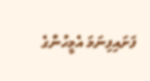ފަށައިފިނަމަ އެމީހުންގެ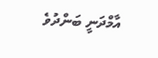އާމްދަނީ ބަންދުވެ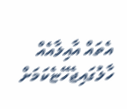އެތައް އާއިލާއެއް ހާލުގައިޖެހޭޏެކަމަށް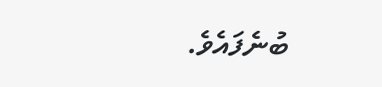ބުނެފައެވެ.